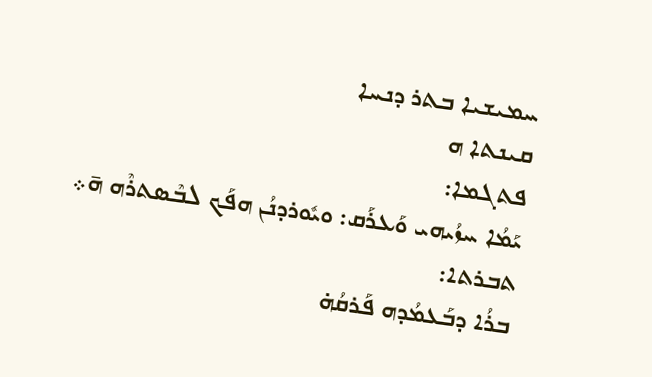ܚܡܝܫܝܐ ܒܬܪ ܕܢܚܐ
ܩܝܢܬܐ ܗ
ܦܬܓܡܐ:
ܝܰܡܳܐ ܚܙܳܝܗܝ ܘܰܥܪܰܩ: ܘܝܽܘܪܕܢܳܢ ܗܦܰܟ ܠܒܶܣܬܪܶܗ ܗ̄܀
ܬܒܪܬ‌ܐ:
ܒܪܳܐ ܕܒܰܥܡܳܕܗ ܦܰܪܩܳܗ̇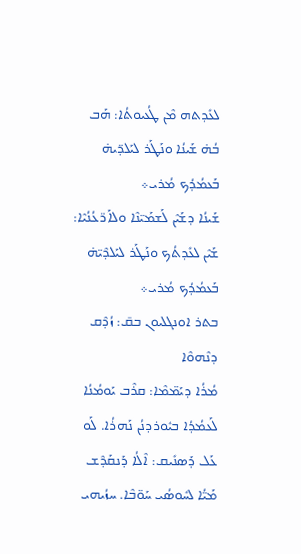ܠܥܺܕܬܗ ܡܶܢ ܛܳܥܝܘܬܳܐ: ܗܰܒ ܒܳܗ̇ ܫܰܝܢܳܐ ܘܢܰܛܰܪ ܠܝܰܠܕ̈ܝܗ̇ ܒܰܥܡܳܕܳܟ ܡܳܪܝ܀
ܫܰܝܢܳܐ ܕܫܰܝܶܢ ܠܰܫܡܰܝ̈ܢܶܐ ܘܠܐܰܪ̈ܥܳܢܳܝܶܐ: ܫܰܝܶܢ ܠܥܺܕܬܳܟ ܘܢܰܛܰܪ ܠܝܰܠܕܶܝ̈ܗ̇ ܒܰܥܡܳܕܳܟ ܡܳܪܝ܀
ܒܬܪ ܐܘܢܓܠܝܘܢ ܒܩ̄: ܙܳܕܶܩ ܕܢܶܗܘܶܐ
ܡܳܪܳܐ ܕܝܰܡ̈ܡܶܐ: ܩܪܶܒ ܝܰܘܡܳܢܳܐ ܠܰܥܡܳܕܳܐ ܒܝܽܘܪܕܢܳܢ ܢܰܗܪܳܐ. ܠܰܘ ܥܰܠ ܕܰܣܢܺܝܩ: ܐܶܠܳܐ ܕܰܢܩܰܕܶܫ ܡܰܝ̈ܳܐ ܠܚܽܘܣܳܝ ܚܰܘ̈ܒܶܐ. ܚܙܳܝܗܝ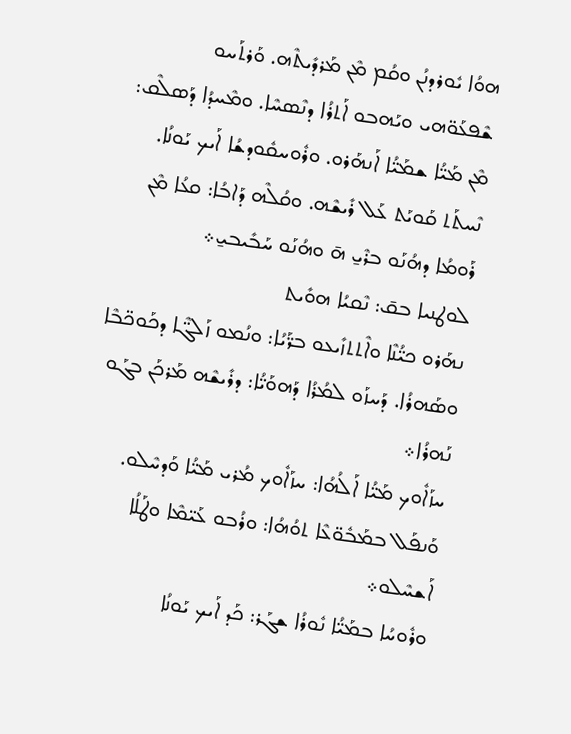ܗܘܳܐ ܝܽܘܪܕܢܳܢ ܘܩܳܡ ܡܶܢ ܡܰܪܕܺܝܬܶܗ. ܘܰܪܬܰܚܘ ܫܶܦܥܰܘ̈ܗܝ ܘܝܰܗܒܘ ܐܰܬܪܳܐ ܕܢܶܣܚܶܐ. ܘܡܶܚܕܳܐ ܕܰܣܠܶܩ: ܡܶܢ ܡܰܝ̈ܳܐ ܫܡܰܝ̈ܳܐ ܐܰܢܗܰܪܘ. ܘܪܽܘܚܩܽܘܕܫܳܐ ܐܰܝܟ ܝܰܘܢܳܐ. ܢܶܚܬܰܬ ܩܰܘܝܰܬ ܥܰܠ ܪܺܝܫܶܗ. ܘܩܳܠܶܗ ܕܰܐܒܳܐ: ܩܥܳܐ ܡܶܢ ܪܰܘܡܳܐ ܕܗܳܢܰܘ ܒܪܶܝ̱ ܗ̄ ܘܗܳܢܰܘ ܚܰܒܺܝܒܝ̱܀
ܠܘܛܢܝܐ ܒܩ̄: ܢܶܩܝܳܐ ܗܘܺܝܬ
ܢܗܰܪܘ ܟܝ̈ܳܢܶܐ ܘܐܶܬܬܙܺܝܥܘ ܒܪ̈ܰܝܳܐ: ܘܢܳܡܘ ܙܰܠܓ̈ܶܐ ܕܟܰܘܟ̈ܒܶܐ ܘܣܰܗܪܳܐ. ܕܰܚܙܰܘ ܠܡܳܪܳܐ ܕܰܗܘܰܝ̈ܳܐ: ܕܪܺܝܫܶܗ ܡܰܪܟܰܢ ܒܓܰܘ ܢܰܗܪܳܐ܀
ܚܙܰܐܽܘܟ ܡܰܝ̈ܳܐ ܐܰܠܳܗܳܐ: ܚܙܰܐܽܘܟ ܡܳܪܝ ܡܰܝ̈ܳܐ ܘܰܕܚܶܠܘ. ܘܰܢܦܰܠ ܒܡܰܒܽܘ̈ܥܶܐ ܬܘܳܗܳܐ: ܘܪܳܒܘ ܥܰܝ̈ܡܶܐ ܘܛܰܠܳܐ ܐܰܫܚܶܠܘ܀
ܘܪܽܘܚܳܐ ܒܡܰܝ̈ܳܐ ܢܽܘܪܳܐ ܫܓܰܪ: ܟܰܕ ܐܰܝܟ ܝܰܘܢܳܐ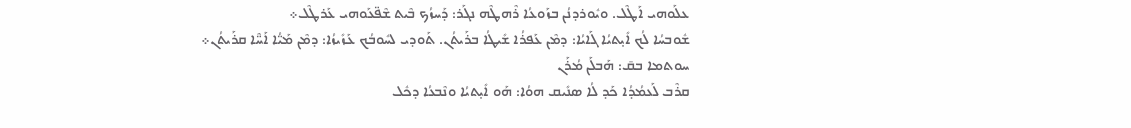ܥܠܰܘܗܝ ܐܰܛܶܠ. ܘܝܽܘܪܕܢܳܢ ܒܙܰܘܥܳܐ ܪܶܗܛܶܗ ܢܓܰܪ: ܕܰܚܙܳܟ ܒܶܝܬ ܫܶܦ̈ܥܰܘܗܝ ܥܰܪܛܶܠ܀
ܫܽܘܒܚܳܐ ܠܳܟ ܐܺܝ̣ܬܝܳܐ ܓܰܐܝܳܐ: ܕܡܶܢ ܥܰܦܪܳܐ ܫܺܝܛܳܐ ܒܪܰܝܬܳܢ. ܬܰܘܕܝ ܠܚܽܘܒܳܟ ܥܰܙܺܝܙܳܐ: ܕܡܶܢ ܡܰܝ̈ܳܐ ܐܰܚ̈ܶܐ ܩܪܰܝܬܳܢ܀
ܚܘܬܡܐ ܒܩ̄: ܗܰܒܠܰܢ ܡܳܪܰܢ
ܩܪܶܒ ܠܰܥܡܳܕܳܐ ܟܰܕ ܠܳܐ ܣܢܺܝܩ ܗܘܳܐ: ܗܰܘ ܐܺܝ̣ܬܝܳܐ ܘܢܶܒܥܳܐ ܕܟܽܠ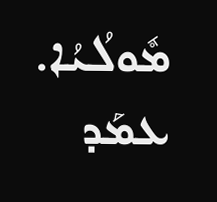ܡܽܘܠܳܝܳܐ. ܥܡܰܕ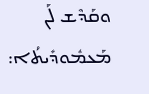ܘܩܰܕܶܫ ܠܰܢ ܡܰܥܡܽܘܕܺܝܬܳܐ: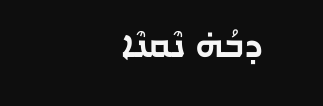ܕܒܳܗ̇ ܢܶܩܢܶܐ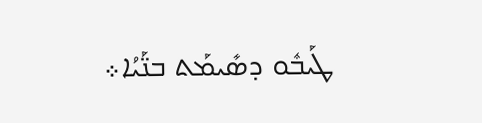ܛܰܝܒܽܘ ܕܣܺܝܡܰܬ ܒܢ̈ܰܝܳܐ܀